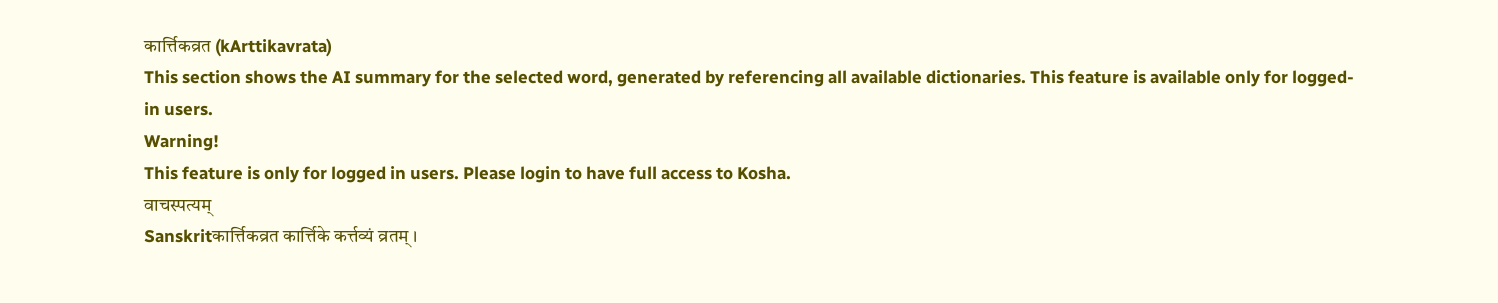कार्त्तिकव्रत (kArttikavrata)
This section shows the AI summary for the selected word, generated by referencing all available dictionaries. This feature is available only for logged-in users.
Warning!
This feature is only for logged in users. Please login to have full access to Kosha.
वाचस्पत्यम्
Sanskritकार्त्तिकव्रत कार्त्तिके कर्त्तव्यं व्रतम् ।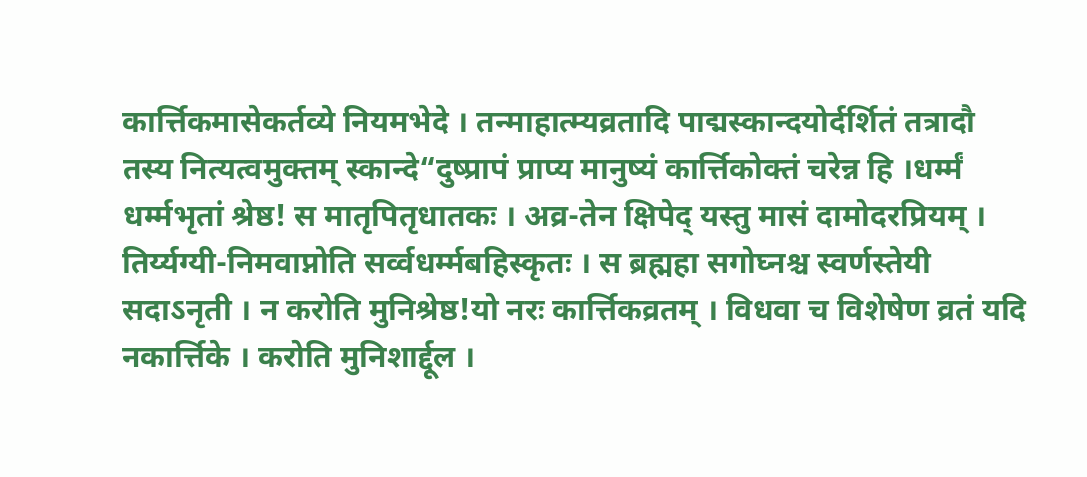कार्त्तिकमासेकर्तव्ये नियमभेदे । तन्माहात्म्यव्रतादि पाद्मस्कान्दयोर्दर्शितं तत्रादौ तस्य नित्यत्वमुक्तम् स्कान्दे“दुष्प्रापं प्राप्य मानुष्यं कार्त्तिकोक्तं चरेन्न हि ।धर्म्मं धर्म्मभृतां श्रेष्ठ! स मातृपितृधातकः । अव्र-तेन क्षिपेद् यस्तु मासं दामोदरप्रियम् । तिर्य्यग्यी-निमवाप्नोति सर्व्वधर्म्मबहिस्कृतः । स ब्रह्महा सगोघ्नश्च स्वर्णस्तेयी सदाऽनृती । न करोति मुनिश्रेष्ठ!यो नरः कार्त्तिकव्रतम् । विधवा च विशेषेण व्रतं यदि नकार्त्तिके । करोति मुनिशार्द्दूल ।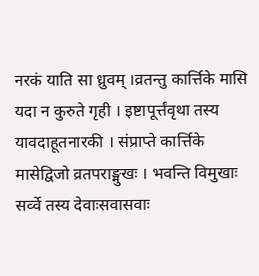नरकं याति सा ध्रुवम् ।व्रतन्तु कार्त्तिके मासि यदा न कुरुते गृही । इष्टापूर्त्तंवृथा तस्य यावदाहूतनारकी । संप्राप्ते कार्त्तिके मासेद्विजो व्रतपराङ्मुखः । भवन्ति विमुखाः सर्व्वे तस्य देवाःसवासवाः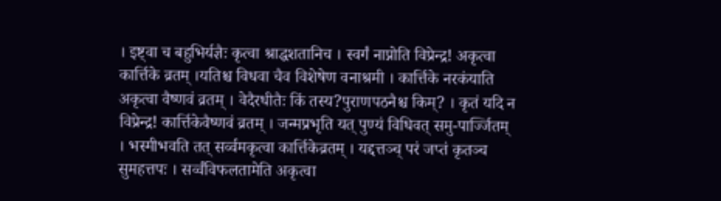। इष्ट्वा च बहुभिर्यज्ञैः कृत्वा श्राद्धशतानिच । स्वर्गं नाप्नोति विप्रेन्द्र! अकृत्वा कार्त्तिके व्रतम् ।यतिश्च विधवा चैव विशेषेण वनाश्रमी । कार्त्तिके नरकंयाति अकृत्वा वैष्णवं व्रतम् । वेदैरधीतैः किं तस्य?पुराणपठनैश्च किम्? । कृतं यदि न विप्रेन्द्र! कार्त्तिकेवैष्णवं व्रतम् । जन्मप्रभृति यत् पुण्यं विधिवत् समु-पार्ज्जितम् । भस्मीभवति तत् सर्व्वमकृत्वा कार्त्तिकेव्रतम् । यद्दत्तञ्च् परं जप्तं कृतञ्च सुमहत्तपः । सर्व्वंविफलतामेति अकृत्वा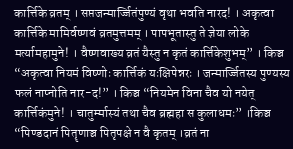कार्त्तिके व्रतम् । सप्तजन्मार्ज्जितंपुण्यं वृथा भवति नारद! । अकृत्वा कार्त्तिके मामिर्वष्णवं व्रतमुत्तमम् । पापभूतास्तु ते ज्ञेया लोके मर्त्यामहामुने! । वैष्णवाख्य व्रतं यैस्तु न कृतं कार्त्तिकेशुभम्” । किञ्च “अकृत्वा नियमं विष्णोः कार्त्तिकं यःक्षिपेन्नरः । जन्मार्ज्जितस्य पुण्यस्य फलं नाप्नोति नार-द!” । किञ्च “नियमेन विना चैव यो नयेत् कार्त्तिकंमुने! । चातुर्म्मास्यं तथा चैव ब्रह्महा स कुलाधमः” ।किञ्च “पिण्डदानं पितॄणाञ्च पितृपक्षे न वै कृतम् ।व्रतं ना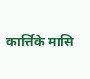कार्त्तिके मासि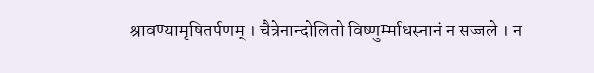श्रावण्यामृषितर्पणम् । चैत्रेनान्दोलितो विष्णुर्म्माधस्नानं न सज्जले । न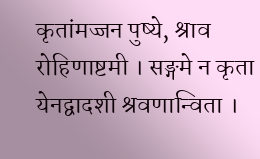कृतांमज्जन पुष्ये, श्राव रोहिणाष्टमी । सङ्गमे न कृता येनद्वादशी श्रवणान्विता ।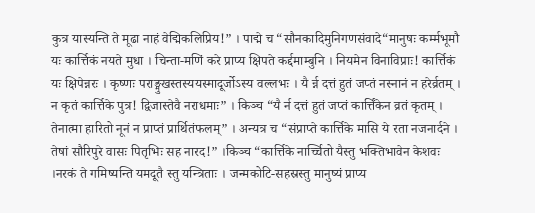कुत्र यास्यन्ति ते मूढा नाहं वेद्मिकलिप्रिय!” । पाद्मे च “सौनकादिमुनिगणसंवादे“मानुषः कर्म्मभूमौ यः कार्त्तिकं नयते मुधा । चिन्ता-मणिं करे प्राप्य क्षिपते कर्द्दमाम्बुनि । नियमेन विनाविप्राः! कार्त्तिकं यः क्षिपेन्नरः । कृष्णः पराङ्मुखस्तस्ययस्मादूर्जोऽस्य वल्लभः । यै र्न्न दत्तं हुतं जप्तं नस्नानं न हरेर्व्रतम् । न कृतं कार्त्तिके पुत्र! द्विजास्तेवै नराधमाः” । किञ्च “यै र्न दत्तं हुतं जप्तं कार्त्तिंकेन व्रतं कृतम् । तेनात्मा हारितो नूनं न प्राप्तं प्रार्थितंफलम्” । अन्यत्र च “संप्राप्ते कार्त्तिके मासि ये रता नजनार्दने । तेषां सौरिपुरे वासः पितृभिः सह नारद!” ।किञ्च “कार्त्तिके नार्च्चितो यैस्तु भक्तिभावेन केशवः ।नरकं ते गमिष्यन्ति यमदूतै स्तु यन्त्रिताः । जन्मकोटि-सहस्रस्तु मानुष्यं प्राप्य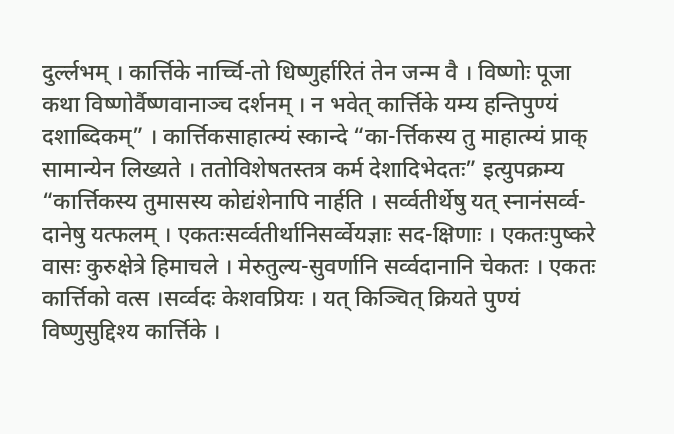दुर्ल्लभम् । कार्त्तिके नार्च्चि-तो धिष्णुर्हारितं तेन जन्म वै । विष्णोः पूजा कथा विष्णोर्वैष्णवानाञ्च दर्शनम् । न भवेत् कार्त्तिके यम्य हन्तिपुण्यं दशाब्दिकम्” । कार्त्तिकसाहात्म्यं स्कान्दे “का-र्त्तिकस्य तु माहात्म्यं प्राक् सामान्येन लिख्यते । ततोविशेषतस्तत्र कर्म देशादिभेदतः” इत्युपक्रम्य “कार्त्तिकस्य तुमासस्य कोद्यंशेनापि नार्हति । सर्व्वतीर्थेषु यत् स्नानंसर्व्व-दानेषु यत्फलम् । एकतःसर्व्वतीर्थानिसर्व्वेयज्ञाः सद-क्षिणाः । एकतःपुष्करे वासः कुरुक्षेत्रे हिमाचले । मेरुतुल्य-सुवर्णानि सर्व्वदानानि चेकतः । एकतः कार्त्तिको वत्स ।सर्व्वदः केशवप्रियः । यत् किञ्चित् क्रियते पुण्यं विष्णुसुद्दिश्य कार्त्तिके ।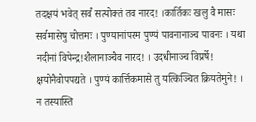तदक्षयं भवेत् सर्वं सत्योक्तं तव नारद! ।कार्तिकः खलु वै मासः सर्वमासेषु चोत्तमः । पुण्यानांपरम पुण्यं पावनानाञ्च पावनः । यथा नदीनां विपेन्द्र!शैलानाञ्चैव नारद! । उदधीनाञ्च विप्रर्षे! क्षयोनैवोपपद्यते । पुण्यं कार्त्तिकमासे तु यत्किञ्चित क्रियतेमुने! । न तस्यास्ति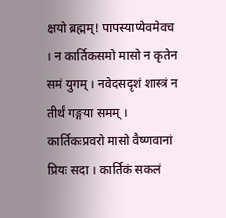क्षयो ब्रह्मम्! पापस्याप्येवमेवच । न कार्तिकसमो मासो न कृतेन समं युगम् । नवेदसदृशं शास्त्रं न तीर्थं गङ्गया समम् । कार्तिकःप्रवरो मासो वैष्णवानां प्रियः सदा । कार्तिकं सकलं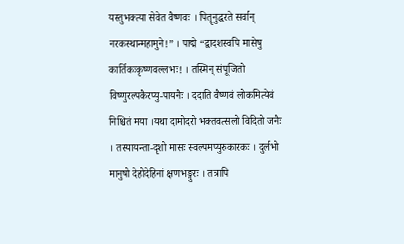यस्तुभक्त्या सेवेत वैष्णवः । पितॄनुद्धरते सर्वान् नरकस्थान्महामुने!” । पाद्मे “द्वादशस्वपि मासेषु कार्तिकःकृष्णवल्लभः! । तस्मिन् संपूजितो विष्णुरल्पकैरप्यु-पायनैः । ददाति वैष्णवं लोकमित्येवं निश्चितं मया ।यथा दामोदरो भक्तवत्सलो विदितो जनैः । तस्यायन्ता-दृशो मासः स्वल्पमप्युरुकारकः । दुर्लभो मानुषो देहोदेहिनां क्षणभङ्गुरः । तत्रापि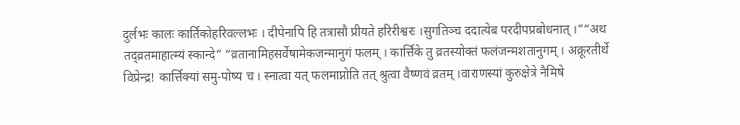दुर्लभः कालः कार्तिकोहरिवल्लभः । दीपेनापि हि तत्रासौ प्रीयते हरिरीश्वरः ।सुगतिञ्च ददात्येब परदीपप्रबोधनात् ।”“अथ तद्व्रतमाहात्म्यं स्कान्दे” “व्रतानामिहसर्वेषामेकजन्मानुगं फलम् । कार्त्तिके तु व्रतस्योक्तं फलंजन्मशतानुगम् । अक्रूरतीर्थे विप्रेन्द्र! कार्त्तिक्यां समु-पोष्य च । स्नात्वा यत् फलमाप्नोति तत् श्रुत्वा वैष्णवं व्रतम् ।वाराणस्यां कुरुक्षेत्रे नैमिषे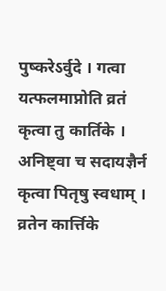पुष्करेऽर्वुदे । गत्वा यत्फलमाप्नोति व्रतं कृत्वा तु कार्तिके । अनिष्ट्वा च सदायज्ञैर्न कृत्वा पितृषु स्वधाम् । व्रतेन कार्त्तिके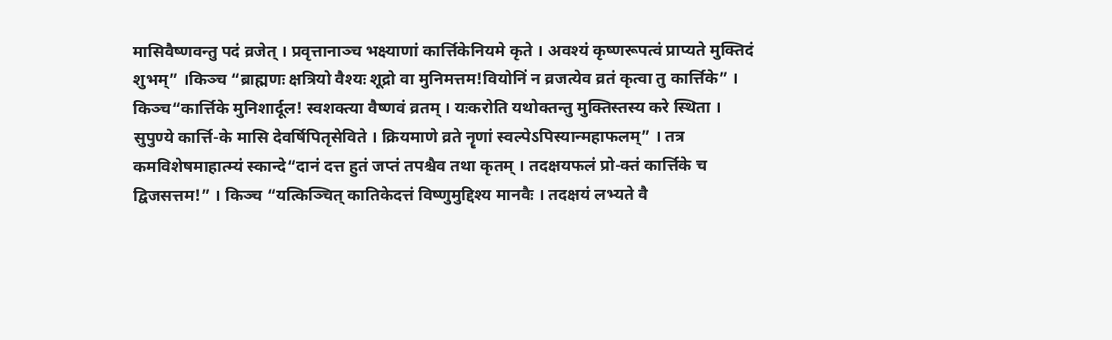मासिवैष्णवन्तु पदं व्रजेत् । प्रवृत्तानाञ्च भक्ष्याणां कार्त्तिकेनियमे कृते । अवश्यं कृष्णरूपत्वं प्राप्यते मुक्तिदं शुभम्” ।किञ्च “ब्राह्मणः क्षत्रियो वैश्यः शूद्रो वा मुनिमत्तम!वियोनिं न व्रजत्येव व्रतं कृत्वा तु कार्त्तिके” । किञ्च“कार्त्तिके मुनिशार्दूल! स्वशक्त्या वैष्णवं व्रतम् । यःकरोति यथोक्तन्तु मुक्तिस्तस्य करे स्थिता । सुपुण्ये कार्त्ति-के मासि देवर्षिपितृसेविते । क्रियमाणे व्रते नॄणां स्वल्पेऽपिस्यान्महाफलम्” । तत्र कमविशेषमाहात्म्यं स्कान्दे“दानं दत्त हुतं जप्तं तपश्चैव तथा कृतम् । तदक्षयफलं प्रो-क्तं कार्त्तिके च द्विजसत्तम!” । किञ्च “यत्किञ्चित् कातिकेदत्तं विष्णुमुद्दिश्य मानवैः । तदक्षयं लभ्यते वै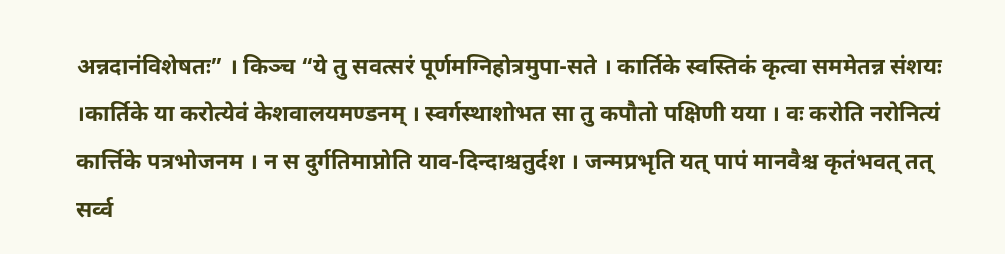अन्नदानंविशेषतः” । किञ्च “ये तु सवत्सरं पूर्णमग्निहोत्रमुपा-सते । कार्तिके स्वस्तिकं कृत्वा सममेतन्न संशयः ।कार्तिके या करोत्येवं केशवालयमण्डनम् । स्वर्गस्थाशोभत सा तु कपौतो पक्षिणी यया । वः करोति नरोनित्यं कार्त्तिके पत्रभोजनम । न स दुर्गतिमाप्नोति याव-दिन्दाश्चतुर्दश । जन्मप्रभृति यत् पापं मानवैश्च कृतंभवत् तत् सर्व्व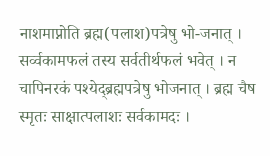नाशमाप्नोति ब्रह्म(पलाश)पत्रेषु भो-जनात् । सर्व्वकामफलं तस्य सर्वतीर्थफलं भवेत् । न चापिनरकं पश्येद्ब्रह्मपत्रेषु भोजनात् । ब्रह्म चैष स्मृतः साक्षात्पलाशः सर्वकामदः ।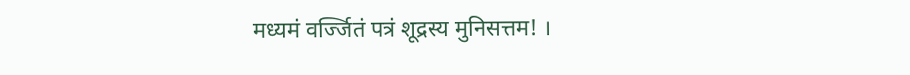मध्यमं वर्ज्जितं पत्रं शूद्रस्य मुनिसत्तम! ।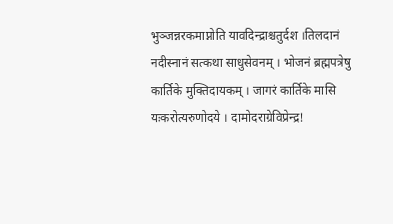भुञ्जन्नरकमाप्नोति यावदिन्द्राश्चतुर्दश ।तिलदानं नदीस्नानं सत्कथा साधुसेवनम् । भोजनं ब्रह्मपत्रेषु कार्तिके मुक्तिदायकम् । जागरं कार्तिके मासि यःकरोत्यरुणोदये । दामोदराग्रेविप्रेन्द्र!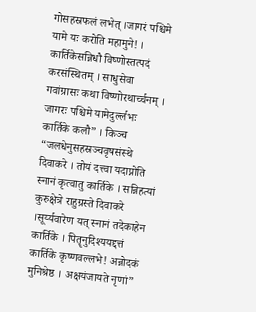गोसहस्रफलं लभेत् ।जागरं पश्चिमे यामे यः करोति महामुने! । कार्तिकेसन्निधौ विष्णोस्तत्पदं करसंस्थितम् । साधुसेवा गवांग्रासः कथा विष्णोरथार्च्चनम् । जागरः पश्चिमे यामेदुर्ल्लभः कार्तिके कलौ” । किञ्च “जलधेनुसहस्रञ्चवृषसंस्थे दिवाकरे । तोयं दत्त्वा यदाप्नोति स्नानं कृत्वातु कार्तिके । सन्निहत्यां कुरुक्षेत्रे राहुग्रस्ते दिवाकरे ।सूर्य्यवारेण यत् स्नानं तदेकाहेन कार्तिके । पितॄनुदिश्ययद्दत्तं कार्तिके कृष्णवल्लभे! अन्नोदकं मुनिश्रेष्ठ । अक्षयंजायते नृणां”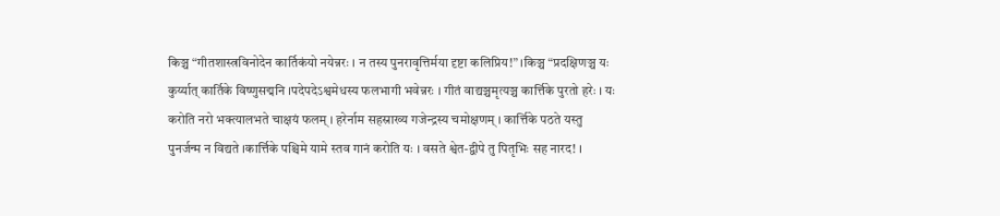किञ्च “गीतशास्त्रविनोदेन कार्तिकंयो नयेन्नरः । न तस्य पुनरावृत्तिर्मया दृष्टा कलिप्रिय!” ।किञ्च “प्रदक्षिणञ्च यः कुर्य्यात् कार्तिके विष्णुसद्मनि ।पदेपदेऽश्वमेधस्य फलभागी भवेन्नरः । गीतं वाद्यञ्चमृत्यञ्च कार्त्तिके पुरतो हरेः । यः करोति नरो भक्त्यालभते चाक्षयं फलम् । हरेर्नाम सहस्राख्य गजेन्द्रस्य चमोक्षणम् । कार्त्तिके पठते यस्तु पुनर्जन्म न विद्यते ।कार्त्तिके पश्चिमे यामे स्तव गानं करोति यः । वसते श्वेत-द्वीपे तु पितृभिः सह नारद! ।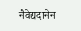नैवेद्यदानेन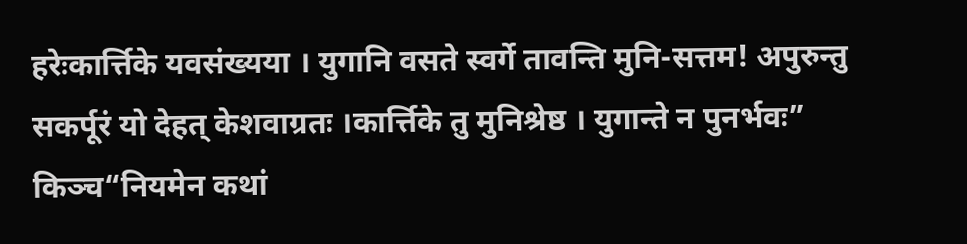हरेःकार्त्तिके यवसंख्यया । युगानि वसते स्वर्गे तावन्ति मुनि-सत्तम! अपुरुन्तु सकर्पूरं यो देहत् केशवाग्रतः ।कार्त्तिके तु मुनिश्रेष्ठ । युगान्ते न पुनर्भवः” किञ्च“नियमेन कथां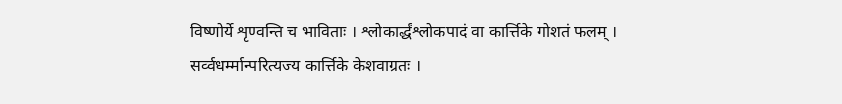विष्णोर्ये शृण्वन्ति च भाविताः । श्लोकार्द्धंश्लोकपादं वा कार्त्तिके गोशतं फलम् । सर्व्वधर्म्मान्परित्यज्य कार्त्तिके केशवाग्रतः ।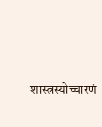शास्त्रस्योच्चारणं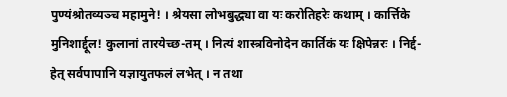पुण्यंश्रोतव्यञ्च महामुने! । श्रेयसा लोभबुद्ध्या वा यः करोतिहरेः कथाम् । कार्त्तिके मुनिशार्द्दूल! कुलानां तारयेच्छ-तम् । नित्यं शास्त्रविनोदेन कार्तिकं यः क्षिपेन्नरः । निर्द्द-हेत् सर्वपापानि यज्ञायुतफलं लभेत् । न तथा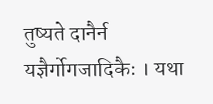तुष्यते दानैर्न यज्ञैर्गोगजादिकैः । यथा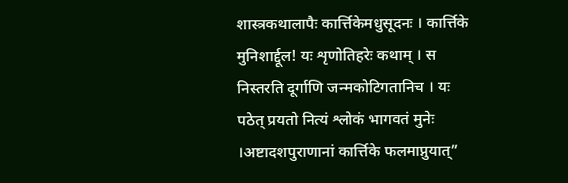शास्त्रकथालापैः कार्त्तिकेमधुसूदनः । कार्त्तिके मुनिशार्द्दूल! यः शृणोतिहरेः कथाम् । स निस्तरति दूर्गाणि जन्मकोटिगतानिच । यः पठेत् प्रयतो नित्यं श्लोकं भागवतं मुनेः ।अष्टादशपुराणानां कार्त्तिके फलमाप्नुयात्”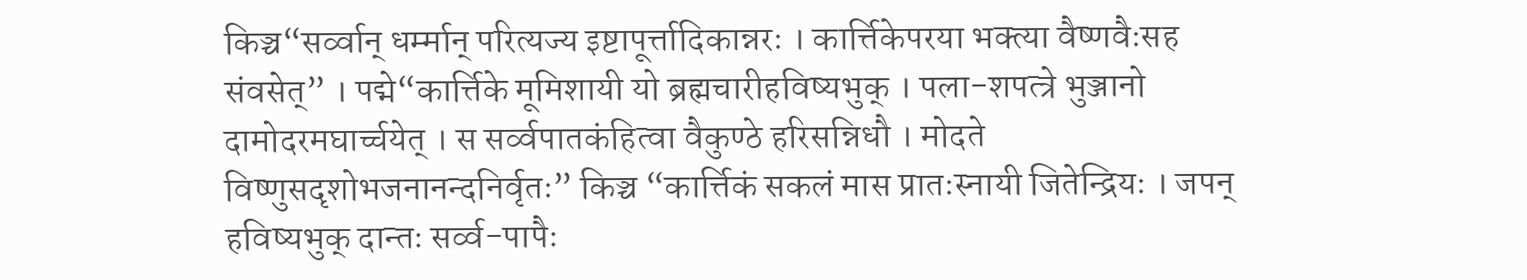किञ्च“सर्व्वान् धर्म्मान् परित्यज्य इष्टापूर्त्तादिकान्नरः । कार्त्तिकेपरया भक्त्या वैष्णवैःसह संवसेत्” । पद्मे“कार्त्तिके मूमिशायी यो ब्रह्मचारीहविष्यभुक् । पला-शपत्त्रे भुञ्जानो दामोदरमघार्च्चयेत् । स सर्व्वपातकंहित्वा वैकुण्ठे हरिसन्निधौ । मोदते विष्णुसदृशोभजनानन्दनिर्वृतः” किञ्च “कार्त्तिकं सकलं मास प्रातःस्नायी जितेन्द्रियः । जपन् हविष्यभुक् दान्तः सर्व्व-पापैः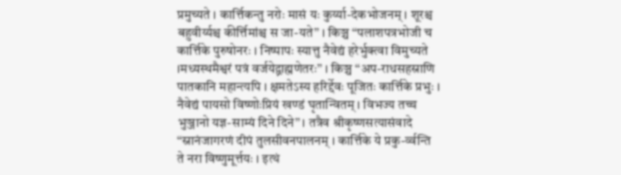प्रमुच्यते । कार्त्तिकन्तु नरोः मासं यः कुर्य्या-देकभोजनम् । शूरश्च बहुवीर्य्यश्च कीर्त्तिमांश्च स जा-यते” । किञ्च “पलाशपत्रभोजी च कार्त्तिके पुरुषोनरः । निष्पापः स्यात्तु नैवेद्यं हरेर्भुक्त्वा विमुच्यते ।मध्यस्थमैश्वरं पत्रं वर्जयेद्व्राह्मणेतरः” । किञ्च “अप-राधसहस्राणि पातकानि महान्त्यपि । क्षमतेऽस्य हरिर्द्देवः पूजितः कार्त्तिके प्रभुः । नैवेद्यं पायसो विष्णोःप्रियं खण्डं घृतान्वितम् । विभज्य तच्च भुञ्जानो यज्ञ-साम्यं दिने दिने” । तत्रैव श्रीकृष्णसत्यासंवादे “स्नानंजागरणं दीपं तुलसीवनपालनम् । कार्त्तिके ये प्रकु-र्व्वन्ति ते नरा विष्णुमूर्त्तयः । इत्थं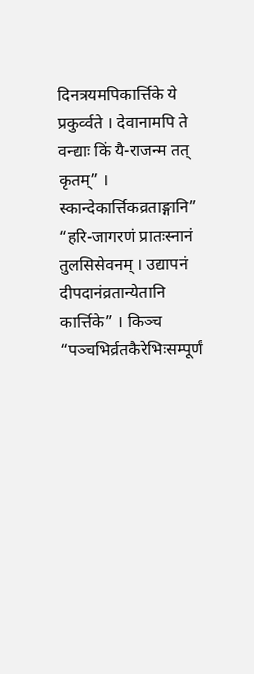दिनत्रयमपिकार्त्तिके ये प्रकुर्व्वते । देवानामपि ते वन्द्याः किं यै-राजन्म तत् कृतम्” । स्कान्देकार्त्तिकव्रताङ्गानि” “हरि-जागरणं प्रातःस्नानं तुलसिसेवनम् । उद्यापनं दीपदानंव्रतान्येतानि कार्त्तिके” । किञ्च “पञ्चभिर्व्रतकैरेभिःसम्पूर्णं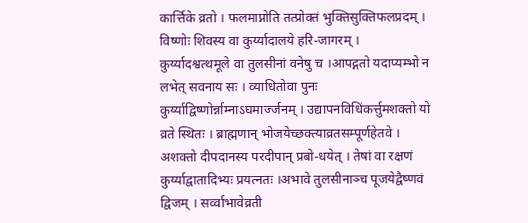कार्त्तिके व्रतो । फलमाप्नोति तत्प्रोक्तं भुक्तिसुक्तिफलप्रदम् । विष्णोः शिवस्य वा कुर्य्यादालये हरि-जागरम् । कुर्य्यादश्वत्थमूले वा तुलसीनां वनेषु च ।आपद्गतो यदाप्यम्भो न लभेत् सवनाय सः । व्याधितोवा पुनः कुर्य्याद्विष्णोर्न्नाम्नाऽघमार्ज्जनम् । उद्यापनविधिंकर्त्तुमशक्तो यो व्रते स्थितः । ब्राह्मणान् भोजयेच्छक्त्याव्रतसम्पूर्णहेतवे । अशक्तो दीपदानस्य परदीपान् प्रबो-धयेत् । तेषां वा रक्षणं कुर्य्याद्वातादिभ्यः प्रयत्नतः ।अभावे तुलसीनाञ्च पूजयेद्वैष्णवं द्विजम् । सर्व्वाभावेव्रती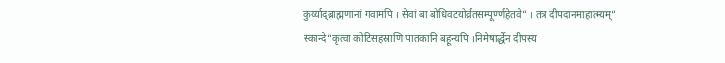कुर्य्याद्ब्राह्मणानां गवामपि । सेवां बा बोधिवटयोर्व्रतसम्पूर्ण्णहेतवे” । तत्र दीपदानमाहात्म्यम्” स्कान्दे“कृत्वा कोटिसहस्राणि पातकानि बहून्यपि ।निमेषार्द्धेन दीपस्य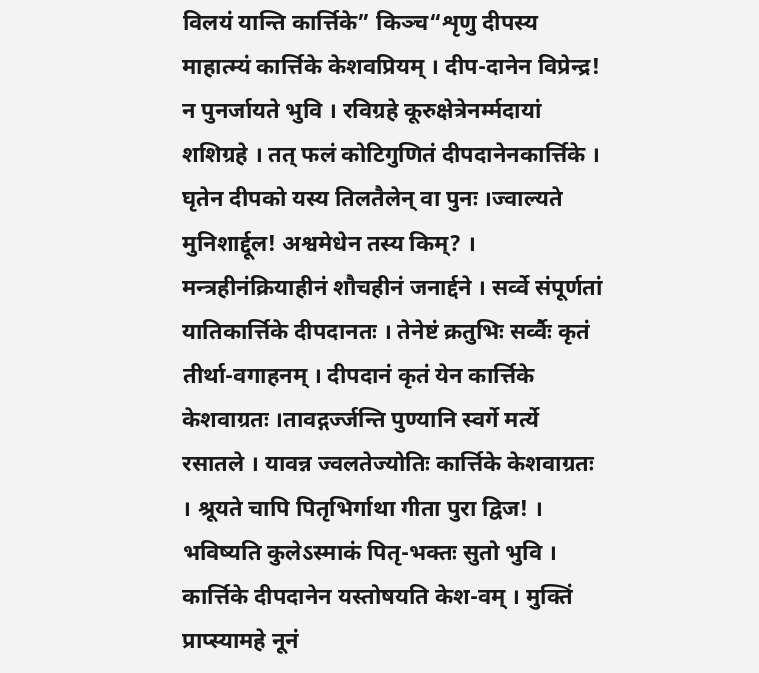विलयं यान्ति कार्त्तिके” किञ्च“शृणु दीपस्य माहात्म्यं कार्त्तिके केशवप्रियम् । दीप-दानेन विप्रेन्द्र! न पुनर्जायते भुवि । रविग्रहे कूरुक्षेत्रेनर्म्मदायां शशिग्रहे । तत् फलं कोटिगुणितं दीपदानेनकार्त्तिके । घृतेन दीपको यस्य तिलतैलेन् वा पुनः ।ज्वाल्यते मुनिशार्द्दूल! अश्वमेधेन तस्य किम्? । मन्त्रहीनंक्रियाहीनं शौचहीनं जनार्द्दने । सर्व्वे संपूर्णतां यातिकार्त्तिके दीपदानतः । तेनेष्टं क्रतुभिः सर्व्वैः कृतं तीर्था-वगाहनम् । दीपदानं कृतं येन कार्त्तिके केशवाग्रतः ।तावद्गर्ज्जन्ति पुण्यानि स्वर्गे मर्त्ये रसातले । यावन्न ज्वलतेज्योतिः कार्त्तिके केशवाग्रतः । श्रूयते चापि पितृभिर्गाथा गीता पुरा द्विज! । भविष्यति कुलेऽस्माकं पितृ-भक्तः सुतो भुवि । कार्त्तिके दीपदानेन यस्तोषयति केश-वम् । मुक्तिं प्राप्स्यामहे नूनं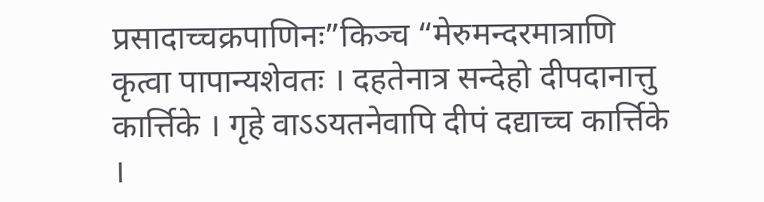प्रसादाच्चक्रपाणिनः”किञ्च “मेरुमन्दरमात्राणि कृत्वा पापान्यशेवतः । दहतेनात्र सन्देहो दीपदानात्तु कार्त्तिके । गृहे वाऽऽयतनेवापि दीपं दद्याच्च कार्त्तिके ।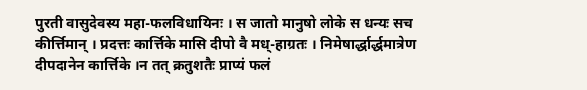पुरती वासुदेवस्य महा-फलविधायिनः । स जातो मानुषो लोके स धन्यः सच कीर्त्तिमान् । प्रदत्तः कार्त्तिके मासि दीपो वै मध्-हाग्रतः । निमेषार्द्धार्द्धमात्रेण दीपदानेन कार्त्तिके ।न तत् क्रतुशतैः प्राप्यं फलं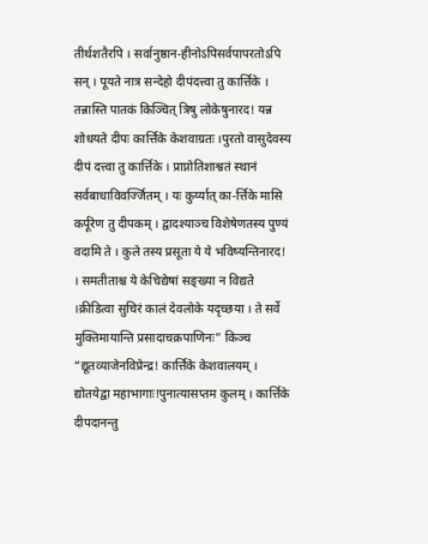तीर्थशतैरपि । सर्वानुष्ठान-हीनोऽपिसर्वपापरतोऽपि सन् । पूयते नात्र सन्देहो दीपंदत्त्वा तु कार्त्तिके । तन्नास्ति पातकं किञ्चित् त्रिषु लोकेषुनारद! यन्न शोधयते दीपः कार्त्तिके केशवाग्रतः ।पुरतो वासुदेवस्य दीपं दत्त्वा तु कार्त्तिके । प्राप्नोतिशाश्वतं स्थानं सर्वबाधाविवर्ज्जितम् । यः कुर्य्यात् का-र्त्तिके मासि कर्पूरेण तु दीपकम् । द्वादश्याञ्च विशेषेणतस्य पुण्यं वदामि ते । कुले तस्य प्रसूता ये ये भविष्यन्तिनारद! । समतीताश्च ये केचिद्येषां सङ्ख्या न विद्यते ।क्रीडित्वा सुचिरं कालं देवलोके यदृच्छया । ते सर्वे मुक्तिमायान्ति प्रसादाचक्रपाणिनः” किञ्च “द्यूतव्याजेनविप्रेन्द्र! कार्त्तिके केशवालयम् । द्योतयेद्वा महाभागाः!पुनात्यासप्तम कुलम् । कार्त्तिके दीपदानन्तु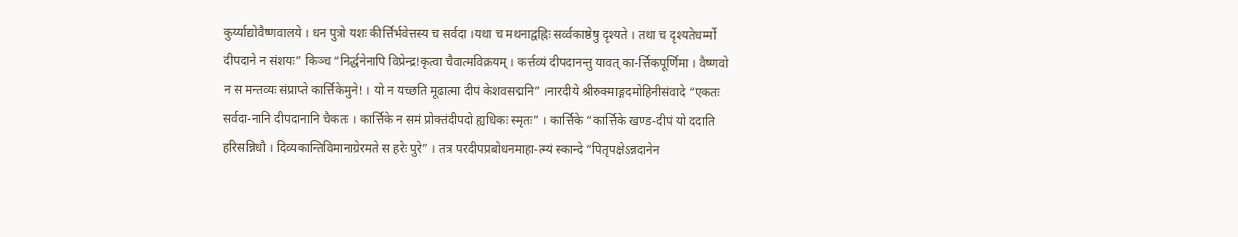कुर्य्याद्योवैष्णवालये । धन पुत्रो यशः कीर्त्तिर्भवेत्तस्य च सर्वदा ।यथा च मथनाद्वह्निः सर्व्वकाष्ठेषु दृश्यते । तथा च दृश्यतेधर्म्मो दीपदाने न संशयः” किञ्च “निर्द्धनेनापि विप्रेन्द्र!कृत्वा चैवात्मविक्रयम् । कर्त्तव्यं दीपदानन्तु यावत् का-र्त्तिकपूर्णिमा । वैष्णवो न स मन्तव्यः संप्राप्ते कार्त्तिकेमुने! । यो न यच्छति मूढात्मा दीपं केशवसद्मनि” ।नारदीये श्रीरुक्माङ्गदमोहिनीसंवादे “एकतः सर्वदा-नानि दीपदानानि चैकतः । कार्त्तिके न समं प्रोक्तंदीपदो ह्यधिकः स्मृतः” । कार्त्तिके “कार्त्तिके खण्ड-दीपं यो ददाति हरिसन्निधौ । दिव्यकान्तिविमानाग्रेरमते स हरेः पुरे” । तत्र परदीपप्रबोधनमाहा-त्म्यं स्कान्दे “पितृपक्षेऽन्नदानेन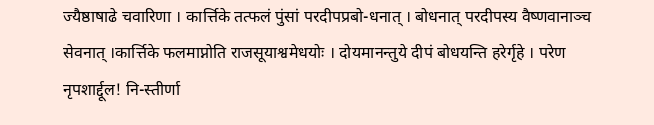ज्यैष्ठाषाढे चवारिणा । कार्त्तिके तत्फलं पुंसां परदीपप्रबो-धनात् । बोधनात् परदीपस्य वैष्णवानाञ्च सेवनात् ।कार्त्तिके फलमाप्नोति राजसूयाश्वमेधयोः । दोयमानन्तुये दीपं बोधयन्ति हरेर्गृहे । परेण नृपशार्द्दूल! नि-स्तीर्णा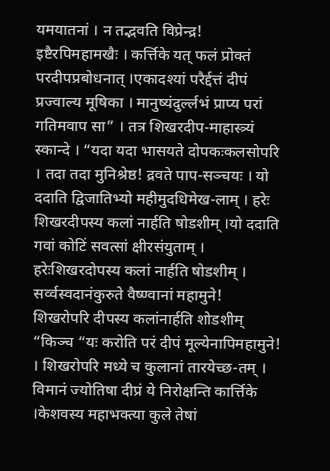यमयातनां । न तद्भवति विप्रेन्द्र! इष्टैरपिमहामखैः । कर्त्तिके यत् फलं प्रोक्तं परदीपप्रबोधनात् ।एकादश्यां परैर्द्दत्तं दीपं प्रज्वाल्य मूषिका । मानुष्यंदुर्ल्लभं प्राप्य परां गतिमवाप सा” । तत्र शिखरदीप-माहास्त्र्यं स्कान्दे । “यदा यदा भासयते दोपकःकलसोपरि । तदा तदा मुनिश्रेष्ठ! द्रवते पाप-सञ्चयः । यो ददाति द्विजातिभ्यो महीमुदधिमेख-लाम् । हरेः शिखरदीपस्य कलां नार्हति षोडशीम् ।यो ददाति गवां कोटिं सवत्सां क्षीरसंयुताम् । हरेःशिखरदोपस्य कलां नार्हति षोडशीम् । सर्व्वस्वदानंकुरुते वैष्ण्वानां महामुने! शिखरोपरि दीपस्य कलांनार्हति शोडशीम् “किञ्च “यः करोति परं दीपं मूल्येनापिमहामुने! । शिखरोपरि मध्ये च कुलानां तारयेच्छ-तम् । विमानं ज्योतिषा दीप्रं ये निरोक्षन्ति कार्त्तिके ।केशवस्य महाभक्त्या कुले तेषां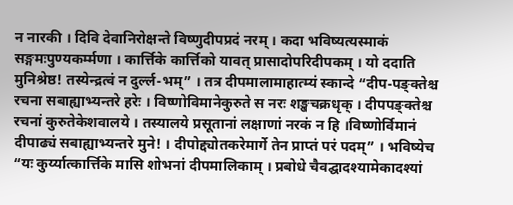न नारकी । दिवि देवानिरोक्षन्ते विष्णुदीपप्रदं नरम् । कदा भविष्यत्यस्माकं सङ्गमःपुण्यकर्म्मणा । कार्त्तिके कार्त्तिको यावत् प्रासादोपरिदीपकम् । यो ददाति मुनिश्रेष्ठ! तस्येन्द्रत्वं न दुर्ल्ल-भम्” । तत्र दीपमालामाहात्म्यं स्कान्दे “दीप-पङ्क्तेश्च रचना सबाह्याभ्यन्तरे हरेः । विष्णोविमानेकुरुते स नरः शङ्खचक्रधृक् । दीपपङ्क्तेश्च रचनां कुरुतेकेशवालये । तस्यालये प्रसूतानां लक्षाणां नरकं न हि ।विष्णोर्विमानं दीपाढ्यं सबाह्याभ्यन्तरे मुने! । दीपोद्द्योतकरेमार्गे तेन प्राप्तं परं पदम्” । भविष्येच “यः कुर्य्यात्कार्त्तिके मासि शोभनां दीपमालिकाम् । प्रबोधे चैवद्घादश्यामेकादश्यां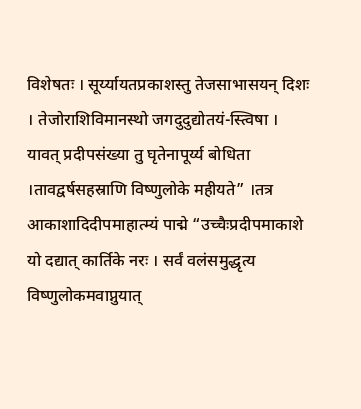विशेषतः । सूर्य्यायतप्रकाशस्तु तेजसाभासयन् दिशः । तेजोराशिविमानस्थो जगदुदुद्योतयं-स्त्विषा । यावत् प्रदीपसंख्या तु घृतेनापूर्य्य बोधिता ।तावद्वर्षसहस्राणि विष्णुलोके महीयते” ।तत्र आकाशादिदीपमाहात्म्यं पाद्मे “उच्चैःप्रदीपमाकाशे यो दद्यात् कार्तिके नरः । सर्वं वलंसमुद्धृत्य विष्णुलोकमवाप्नुयात्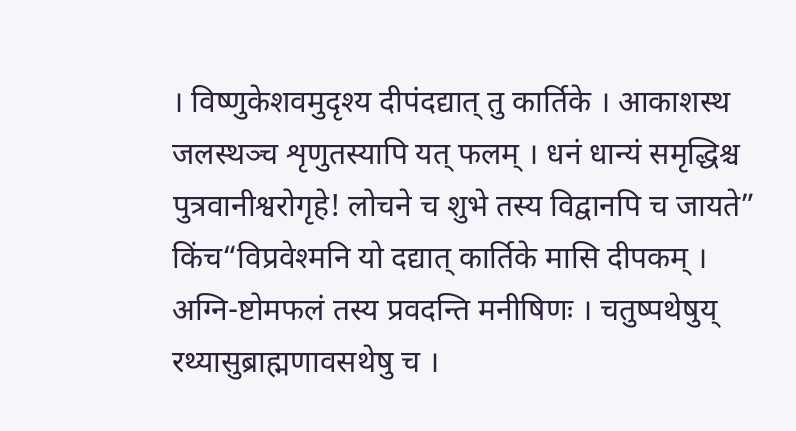। विष्णुकेशवमुदृश्य दीपंदद्यात् तु कार्तिके । आकाशस्थ जलस्थञ्च शृणुतस्यापि यत् फलम् । धनं धान्यं समृद्धिश्च पुत्रवानीश्वरोगृहे! लोचने च शुभे तस्य विद्वानपि च जायते” किंच“विप्रवेश्मनि यो दद्यात् कार्तिके मासि दीपकम् । अग्नि-ष्टोमफलं तस्य प्रवदन्ति मनीषिणः । चतुष्पथेषुय् रथ्यासुब्राह्मणावसथेषु च ।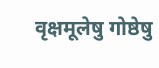वृक्षमूलेषु गोष्ठेषु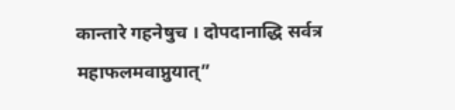कान्तारे गहनेषुच । दोपदानाद्धि सर्वत्र महाफलमवाप्नुयात्”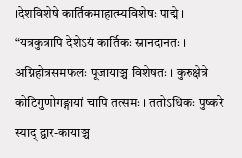।देशविशेषे कार्तिकमाहात्म्यविशेषः पाद्मे । “यत्रकुत्रापि देशेऽयं कार्तिकः स्नानदानतः । अग्निहोत्रसमफलः पूजायाञ्च विशेषतः । कुरुक्षेत्रे कोटिगुणोगङ्गायां चापि तत्समः । ततोऽधिकः पुष्करे स्याद् द्वार-कायाञ्च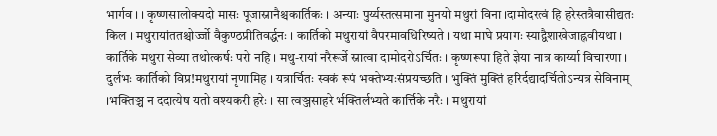भार्गव । । कृष्णसालोक्यदो मासः पूजास्नानैश्चकार्तिकः । अन्याः पुर्य्यस्तत्समाना मुनयो मथुरां विना ।दामोदरत्वं हि हरेस्तत्रैवासीद्यतः किल । मथुरायांततश्चोर्ज्जो वैकुण्ठप्रीतिवर्द्धनः । कार्तिको मथुरायां वैपरमावधिरिष्यते । यथा माघे प्रयागः स्याद्वैशाखेजाह्नवीयथा । कार्तिके मथुरा सेव्या तथोत्कर्षः परो नहि । मथु-रायां नरैरूर्जे स्नात्वा दामोदरोऽर्चितः । कृष्णरूपा हिते ज्ञेया नात्र कार्य्या विचारणा । दुर्लभः कार्तिको विप्र!मथुरायां नृणामिह । यत्रार्चितः स्वकं रूपं भक्तेभ्यःसंप्रयच्छति । भुक्तिं मुक्तिं हरिर्दद्यादर्चितोऽन्यत्र सेविनाम् ।भक्तिञ्च न ददात्येष यतो वश्यकरी हरेः । सा त्वञ्जसाहरे र्भक्तिर्लभ्यते कार्त्तिके नरैः । मथुरायां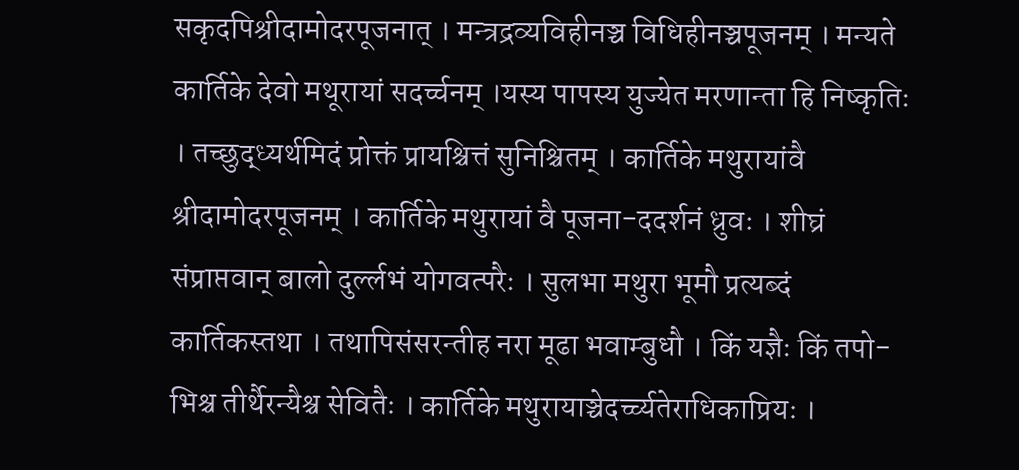सकृदपिश्रीदामोदरपूजनात् । मन्त्रद्रव्यविहीनञ्च विधिहीनञ्चपूजनम् । मन्यते कार्तिके देवो मथूरायां सदर्च्चनम् ।यस्य पापस्य युज्येत मरणान्ता हि निष्कृतिः । तच्छुद्ध्यर्थमिदं प्रोक्तं प्रायश्चित्तं सुनिश्चितम् । कार्तिके मथुरायांवै श्रीदामोदरपूजनम् । कार्तिके मथुरायां वै पूजना-ददर्शनं ध्रुवः । शीघ्रं संप्राप्तवान् बालो दुर्ल्लभं योगवत्परैः । सुलभा मथुरा भूमौ प्रत्यब्दं कार्तिकस्तथा । तथापिसंसरन्तीह नरा मूढा भवाम्बुधौ । किं यज्ञैः किं तपो-भिश्च तीर्थैरन्यैश्च सेवितैः । कार्तिके मथुरायाञ्चेदर्च्च्यतेराधिकाप्रियः ।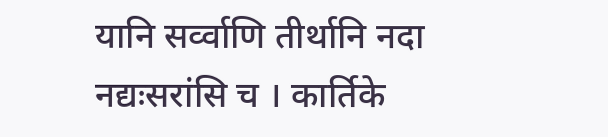यानि सर्व्वाणि तीर्थानि नदा नद्यःसरांसि च । कार्तिके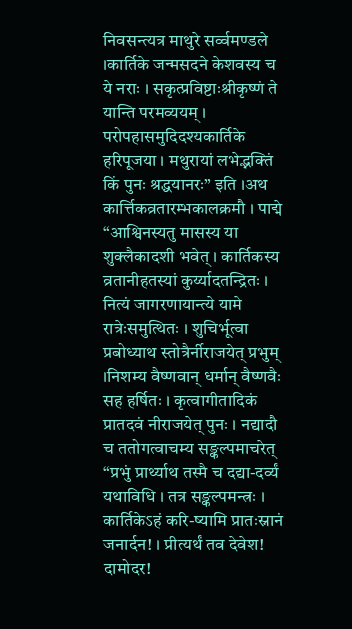निवसन्त्यत्र माथुरे सर्व्वमण्डले ।कार्तिके जन्मसदने केशवस्य च ये नराः । सकृत्प्रविष्टाःश्रीकृष्णं ते यान्ति परमव्ययम् । परोपहासमुदिदश्यकार्तिके हरिपूजया । मथुरायां लभेद्भक्तिं किं पुनः श्रद्धयानरः” इति ।अथ कार्त्तिकव्रतारम्भकालक्रमौ । पाद्मे “आश्विनस्यतु मासस्य या शुक्लैकादशी भवेत् । कार्तिकस्य व्रतानीहतस्यां कुर्य्यादतन्द्रितः । नित्यं जागरणायान्त्ये यामे रात्रेःसमुत्थितः । शुचिर्भूत्वा प्रबोध्याथ स्तोत्रैर्नीराजयेत् प्रभुम् ।निशम्य वैष्णवान् धर्मान् वैष्णवैः सह हर्षितः । कृत्वागीतादिकं प्रातदवं नीराजयेत् पुनः । नद्यादौ च ततोगत्वाचम्य सङ्कल्पमाचरेत् “प्रभुं प्रार्थ्याथ तस्मै च दद्या-दर्व्यं यथाविधि । तत्र सङ्कल्पमन्त्रः । कार्तिकेऽहं करि-ष्यामि प्रातःस्नानं जनार्दन! । प्रीत्यर्थं तव देवेश! दामोदर!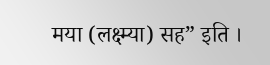मया (लक्ष्म्या) सह” इति ।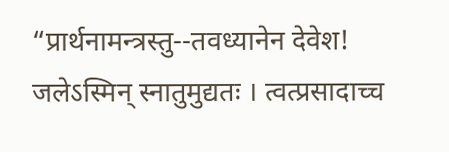“प्रार्थनामन्त्रस्तु--तवध्यानेन देवेश! जलेऽस्मिन् स्नातुमुद्यतः । त्वत्प्रसादाच्च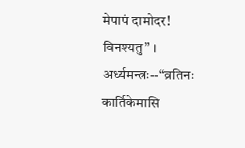मेपापं दामोदर! विनश्यतु” । अर्ध्यमन्त्रः--“व्रतिनः कार्तिकेमासि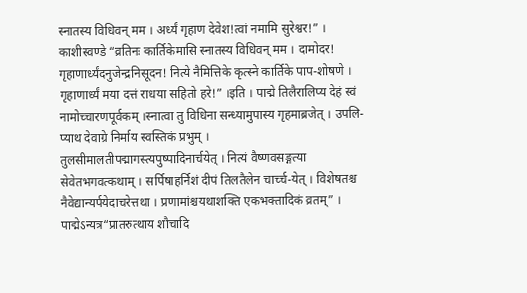स्नातस्य विधिवन् मम । अर्ध्यं गृहाण देवेश!त्वां नमामि सुरेश्वर!” । काशीस्वण्डे “व्रतिनः कार्तिकेमासि स्नातस्य विधिवन् मम । दामोदर! गृहाणार्ध्यंदनुजेन्द्रनिसूदन! नित्ये नैमित्तिके कृत्स्ने कार्तिके पाप-शोषणे । गृहाणार्ध्यं मया दत्तं राधया सहितो हरे!” ।इति । पाद्मे तिलैरालिप्य देहं स्वं नामोच्चारणपूर्वकम् ।स्नात्वा तु विधिना सन्ध्यामुपास्य गृहमाब्रजेत् । उपलि-प्याथ देवाग्रे निर्माय स्वस्तिकं प्रभुम् । तुलसीमालतीपद्मागस्त्यपुष्पादिनार्चयेत् । नित्यं वैष्णवसङ्गत्या सेवेतभगवत्कथाम् । सर्पिषाहर्निशं दीपं तिलतैलेन चार्च्च-येत् । विशेषतश्च नैवेद्यान्यर्पयेदाचरेत्तथा । प्रणामांश्चयथाशक्ति एकभक्तादिकं व्रतम्” । पाद्मेऽन्यत्र“प्रातरुत्थाय शौचादि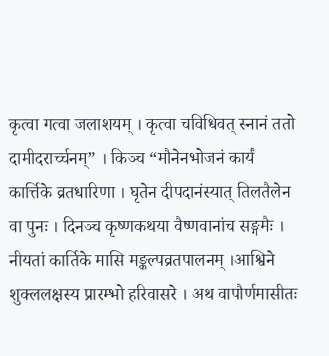कृत्वा गत्वा जलाशयम् । कृत्वा चविधिवत् स्नानं ततो दामीदरार्च्चनम्” । किञ्च “मौनेनभोजनं कार्यं कार्त्तिके व्रतधारिणा । घृतेन दीपदानंस्यात् तिलतैलेन वा पुनः । दिनञ्च कृष्णकथया वैष्णवानांच सङ्गमैः । नीयतां कार्तिके मासि मङ्कल्पव्रतपालनम् ।आश्विने शुक्ललक्षस्य प्रारम्भो हरिवासरे । अथ वापौर्णमासीतः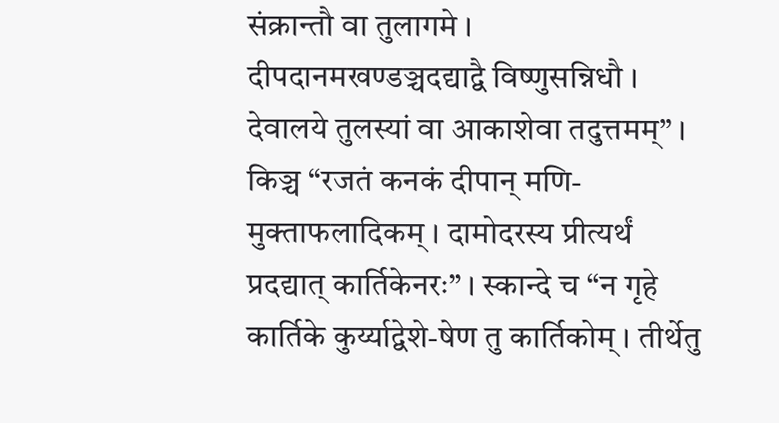संक्रान्तौ वा तुलागमे । दीपदानमखण्डञ्चदद्याद्वै विष्णुसन्निधौ । देवालये तुलस्यां वा आकाशेवा तदुत्तमम्” । किञ्च “रजतं कनकं दीपान् मणि-मुक्ताफलादिकम् । दामोदरस्य प्रीत्यर्थं प्रदद्यात् कार्तिकेनरः” । स्कान्दे च “न गृहे कार्तिके कुर्य्याद्वेशे-षेण तु कार्तिकोम् । तीर्थेतु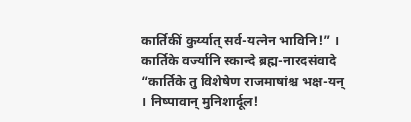कार्तिकीं कुर्य्यात् सर्व-यत्नेन भाविनि!” । कार्तिके वर्ज्यानि स्कान्दे ब्रह्म-नारदसंवादे “कार्तिके तु विशेषेण राजमाषांश्च भक्ष-यन् । निष्पावान् मुनिशार्दूल!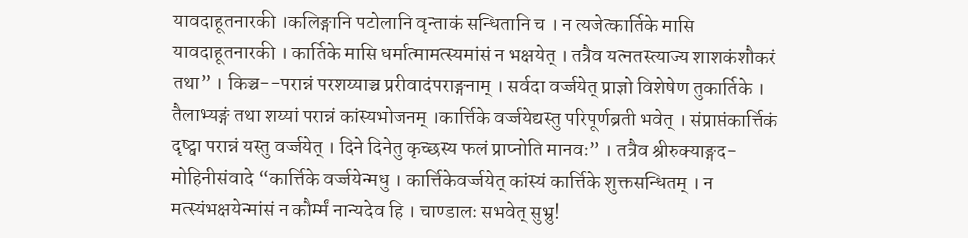यावदाहूतनारकी ।कलिङ्गानि पटोलानि वृन्ताकं सन्धितानि च । न त्यजेत्कार्तिके मासि यावदाहूतनारकी । कार्तिके मासि धर्मात्मामत्स्यमांसं न भक्षयेत् । तत्रैव यत्नतस्त्याज्य शाशकंशौकरं तथा” । किञ्च--परान्नं परशय्याञ्च प्ररीवादंपराङ्गनाम् । सर्वदा वर्ज्जयेत् प्राज्ञो विशेषेण तुकार्तिके । तैलाभ्यङ्गं तथा शय्यां परान्नं कांस्यभोजनम् ।कार्त्तिके वर्ज्जयेद्यस्तु परिपूर्णब्रती भवेत् । संप्राप्तंकार्त्तिकं दृष्ट्वा परान्नं यस्तु वर्ज्जयेत् । दिने दिनेतु कृच्छस्य फलं प्राप्नोति मानवः” । तत्रैव श्रीरुक्याङ्गद-मोहिनीसंवादे “कार्त्तिके वर्ज्जयेन्मधु । कार्त्तिकेवर्ज्जयेत् कांस्यं कार्त्तिके शुक्तसन्धितम् । न मत्स्यंभक्षयेन्मांसं न कौर्म्मं नान्यदेव हि । चाण्डालः सभवेत् सुभ्रु!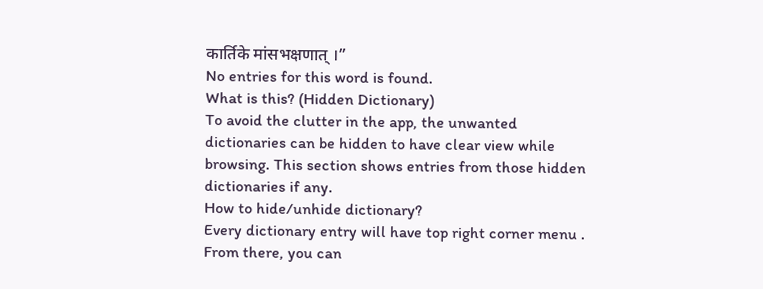कार्तिके मांसभक्षणात् ।”
No entries for this word is found.
What is this? (Hidden Dictionary)
To avoid the clutter in the app, the unwanted dictionaries can be hidden to have clear view while browsing. This section shows entries from those hidden dictionaries if any.
How to hide/unhide dictionary?
Every dictionary entry will have top right corner menu . From there, you can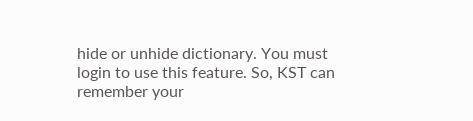hide or unhide dictionary. You must login to use this feature. So, KST can remember your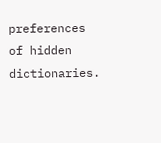preferences of hidden dictionaries.